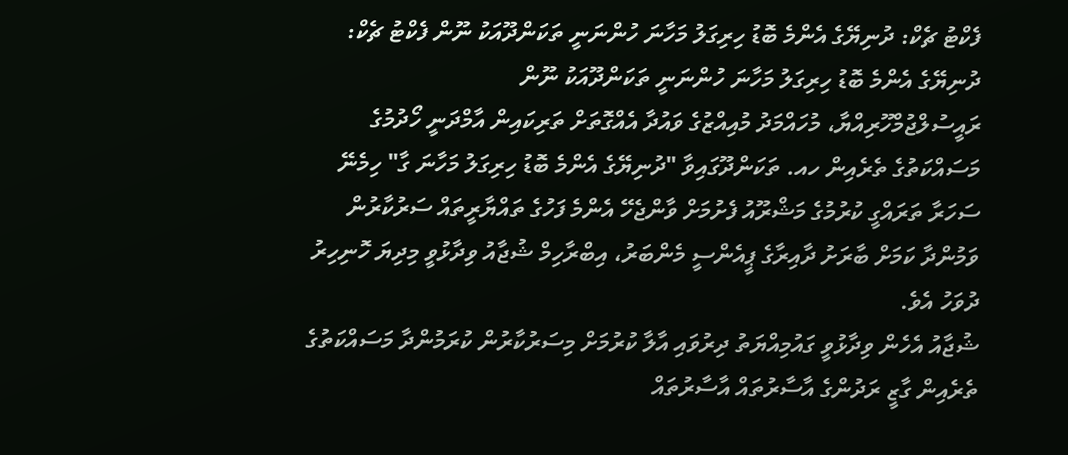ފެކްޓު ޗެކް: ދުނިޔޭގެ އެންމެ ބޮޑު ހިރިގަލު މަހާނަ ހުންނަނީ ތަކަންދޫއަކު ނޫން ފެކްޓު ޗެކް: ދުނިޔޭގެ އެންމެ ބޮޑު ހިރިގަލު މަހާނަ ހުންނަނީ ތަކަންދޫއަކު ނޫން
ރައީސުލްޖުމްހޫރިއްޔާ، މުހައްމަދު މުއިއްޒުގެ ވައުދާ އެއްގޮތަށް ތަރިކައިން އާމްދަނީ ހޯދުމުގެ މަސައްކަތުގެ ތެރެއިން ހއ. ތަކަންދޫގައިވާ "ދުނިޔޭގެ އެންމެ ބޮޑު ހިރިގަލު މަހާނަ ގާ" ހިމެނޭ ސަހަރާ ތަރައްގީ ކުރުމުގެ މަޝްރޫއު ފެށުމަށް ވާންޖެހޭ އެންމެ ފަހުގެ ތައްޔާރީތައް ސަރުކާރުން ވަމުންދާ ކަމަށް ބާރަށު ދާއިރާގެ ޕީއެންސީ މެންބަރު، އިބްރާހިމް ޝުޖާއު ވިދާޅުވީ މިދިޔަ ހޮނިހިރު ދުވަހު އެވެ.
ޝުޖާއު އެހެން ވިދާޅުވީ ގައުމިއްޔަތު ދިރުވައި އާލާ ކުރުމަށް މިސަރުކާރުން ކުރަމުންދާ މަސައްކަތުގެ ތެރެއިން ގާޒީ ރަދުންގެ އާސާރުތައް އާސާރުތައް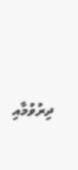ދިރުވުމާއި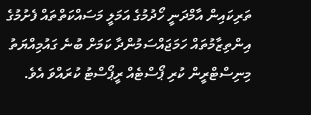ތަރިކައިން އާމްދަނީ ހޯދުމުގެ އަމަލީ މަސައްކަތްތައް ފެށުމުގެ އިންތިޒާމުތައް ހަމަޖައްސަމުންދާ ކަމަށް ބުނެ ގައުމިއްޔަތު މިނިސްޓްރީން ކުރި ޕޯސްޓެއް ރީޕޯސްޓު ކުރައްވަ އެވެ.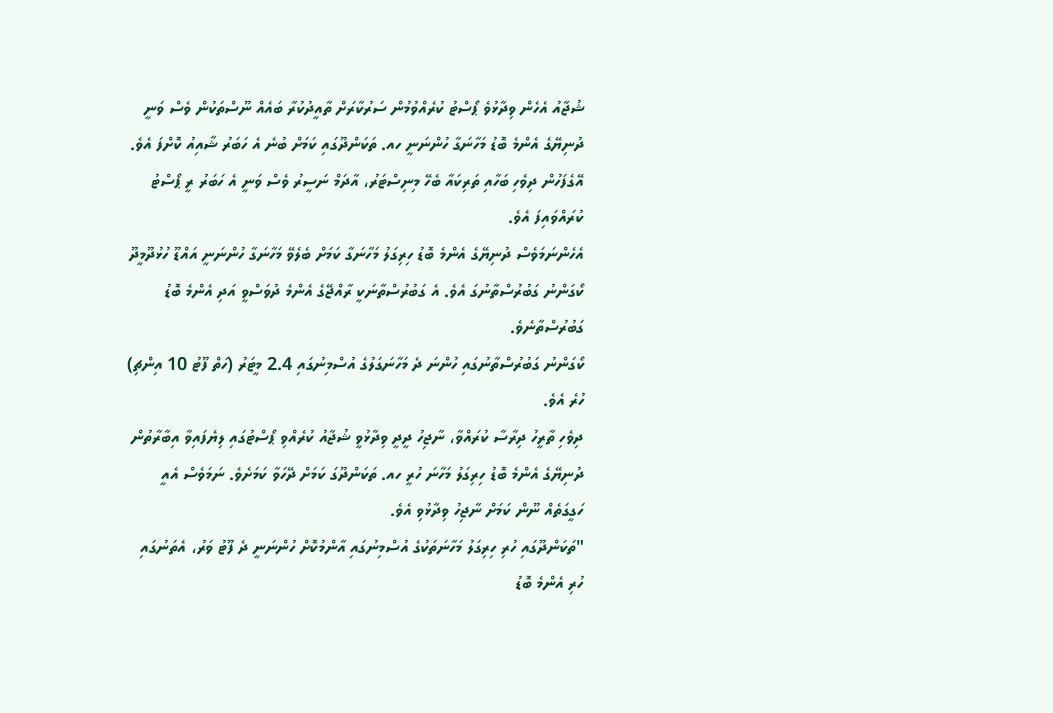ޝުޖާއު އެހެން ވިދާޅުވެ ޕޯސްޓު ކުރެއްވުމުން ސަރުކާރަށް ތާއީދުކުރާ ބައެއް ނޫސްތަކުން ވެސް ވަނީ ދުނިޔޭގެ އެންމެ ބޮޑު މަހާނަގާ ހުންނަނީ ހއ. ތަކަންދޫގައި ކަމަށް ބުނެ އެ ހަބަރު ޝާއިއު ކޮށްފަ އެވެ.
އޭގެފަހުން ދިވެހި ބަހާއި ތަރިކައާ ބެހޭ މިނިސްޓަރު، އާދަމް ނަސީރު ވެސް ވަނީ އެ ހަބަރު ރީ ޕޯސްޓު ކުރައްވައިފަ އެވެ.
އެހެންނަމަވެސް ދުނިޔޭގެ އެންމެ ބޮޑު ހިރިގަލު މަހާނަގާ ކަމަށް ބެލެވޭ މަހާނަގާ ހުންނަނީ އައްޑޫ ހުޅުދޫމީދޫ ކޯގަންނު ގަބުރުސްތާނުގަ އެވެ. އެ ގަބުރުސްތާނަކީ ރާއްޖޭގެ އެންމެ ދުވަސްވީ އަދި އެންމެ ބޮޑު ގަބުރުސްތާނެވެ.
ކޯގަންނު ގަބުރުސްތާނުގައި ހުންނަ ދެ މަހާނަގަލުގެ އުސްމިނުގައި 2.4 މީޓަރު (ހަތް ފޫޓު 10 އިންޗި) ހުރެ އެވެ.
ދިވެހި ތާރީހު ދިރާސާ ކުރައްވާ، ނާޖިހު ދީދީ ވިދާޅުވީ ޝުޖާއު ކުރެއްވި ޕޯސްޓުގައި ލިޔެފައިވާ އިބާރާތުން ދުނިޔޭގެ އެންމެ ބޮޑު ހިރިގަލު މަހާނަ ހުރީ ހއ. ތަކަންދޫގަ ކަމަށް ދޭހަވާ ކަމަށެވެ. ނަމަވެސް އެއީ ހަގީގަތެއް ނޫން ކަމަށް ނާޖިހު ވިދާޅުވި އެވެ.
"ތަކަންދޫގައި ހުރި ހިރިގަލު މަހާނަތަކުގެ އުސްމިނުގައި އާންމުކޮށް ހުންނަނީ ދެ ފޫޓު ވަރު، އެތަނުގައި ހުރި އެންމެ ބޮޑު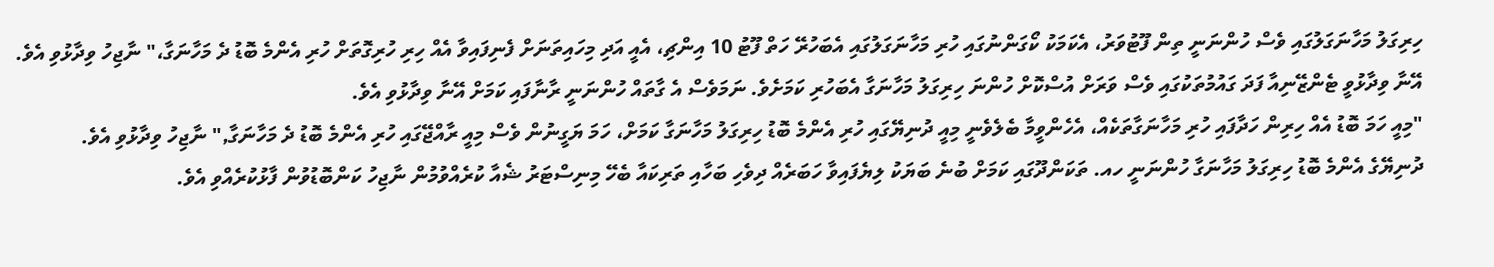ހިރިގަލު މަހާނަގަލުގައި ވެސް ހުންނަނީ ތިން ފޫޓުވަރު، އެކަމަކު ކޯގަންނުގައި ހުރި މަހާނަގަލުގައި އެބަހުރޭ ހަތް ފޫޓު 10 އިންޗި، އެއީ އަދި މިހައިތަނަށް ފެނިފައިވާ އެއް ހިރި ހުރިގޮތަށް ހުރި އެންމެ ބޮޑު ދެ މަހާނަގާ،" ނާޖިހު ވިދާޅުވި އެވެ.
އޭނާ ވިދާޅުވީ ޓެންޒޭނިއާ ފަދަ ގައުމުތަކުގައި ވެސް ވަރަށް އުސްކޮށް ހުންނަ ހިރިގަލު މަހާނަގާ އެބަހުރި ކަމަށެވެ. ނަމަވެސް އެ ގާތައް ހުންނަނީ ރާނާފައި ކަމަށް އޭނާ ވިދާޅުވި އެވެ.
"މިއީ ހަމަ ބޮޑު އެއް ހިރިން ހަދާފައި ހުރި މަހާނަގާތަކެއް، އެހެންވީމާ ބެލެވެނީ މިއީ ދުނިޔޭގައި ހުރި އެންމެ ބޮޑު ހިރިގަލު މަހާނަގާ ކަމަށް، ހަމަ ޔަގީނުން ވެސް މިއީ ރާއްޖޭގައި ހުރި އެންމެ ބޮޑު ދެ މަހާނަގާ," ނާޖިހު ވިދާޅުވި އެވެ.
ދުނިޔޭގެ އެންމެ ބޮޑު ހިރިގަލު މަހާނަގާ ހުންނަނީ ހއ. ތަކަންދޫގައި ކަމަށް ބުނެ ބަޔަކު ލިޔެފައިވާ ހަބަރެއް ދިވެހި ބަހާއި ތަރިކައާ ބެހޭ މިނިސްޓަރު ޝެއާ ކުރެއްވުމުން ނާޖިހު ކަންބޮޑުވުން ފާޅުކުރެއްވި އެވެ.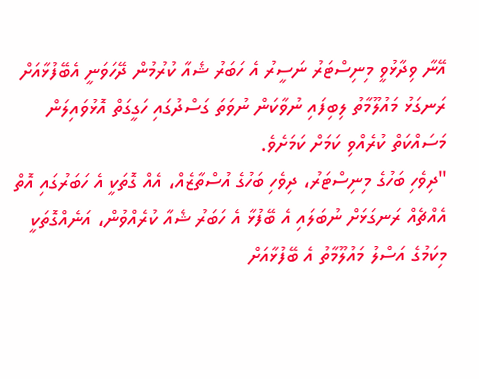އޭނާ ވިދާޅުވީ މިނިސްޓަރު ނަސީރު އެ ހަބަރު ޝެއާ ކުރުމުން ދޭހަވަނީ އެބޭފުޅާއަށް ރަނގަޅު މައުލޫމާތު ލިބިފައި ނުވާކަން ނުވަތަ ގަސްދުގައި ހަގީގަތް އޮޅުވައިލަން މަސައްކަތް ކުރެއްވި ކަމަށް ކަމަށެވެ.
"ދިވެހި ބަހުގެ މިނިސްޓަރު، ދިވެހި ބަހުގެ އުސްތާޒެއް، އެއް ގޮތަކީ އެ ހަބަރުގައި އޮތް އެއްޗެއް ރަނގަޅަށް ނުބަލައި އެ ބޭފުޅާ އެ ހަބަރު ޝެއާ ކުރެއްވުން، އަނެއްގޮތަކީ މިކަމުގެ އަސްލު މައުލޫމާތު އެ ބޭފުޅާއަށް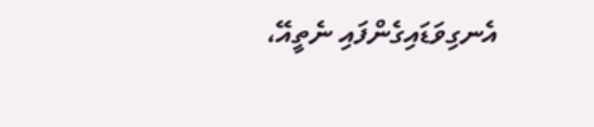އެނގިވަޑައިގެންފައި ނެތީއޭ،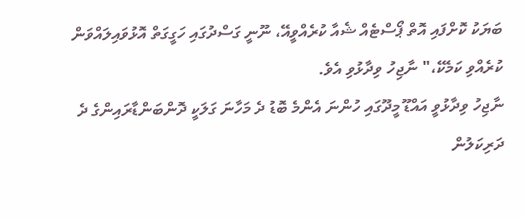ބަޔަކު ކޮށްފައި އޮތް ޕޯސްޓެއް ޝެއާ ކުރެއްވީއޭ، ނޫނީ ގަސްދުގައި ހަގީގަތް އޮޅުވައިލައްވަން ކުރެއްވި ކަމެކޭ،" ނާޖިހު ވިދާޅުވި އެވެ.
ނާޖިހު ވިދާޅުވީ އައްޑޫ މީދޫގައި ހުންނަ އެންމެ ބޮޑު ދެ މަހާނަ ގަލަކީ ދޮންބަންޑާރައިންގެ ދެ ދަރިކަލުން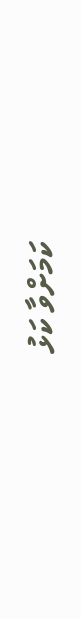ކަމަށްވާ ކަޅު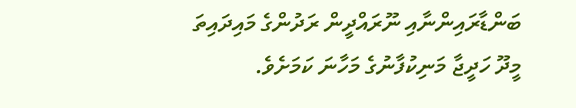ބަންޑާރައިންނާއި ނޫރައްދީން ރަދުންގެ މައިދައިތަ މީދޫ ހަދީޖާ މަނިކުފާނުގެ މަހާނަ ކަމަށެވެ.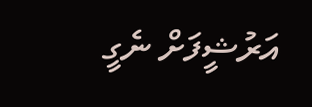އަރުޝީފަށް ނެގީ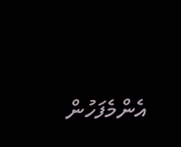އެންމެފަހުން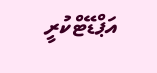އަޕްޑޭޓްކުރީ